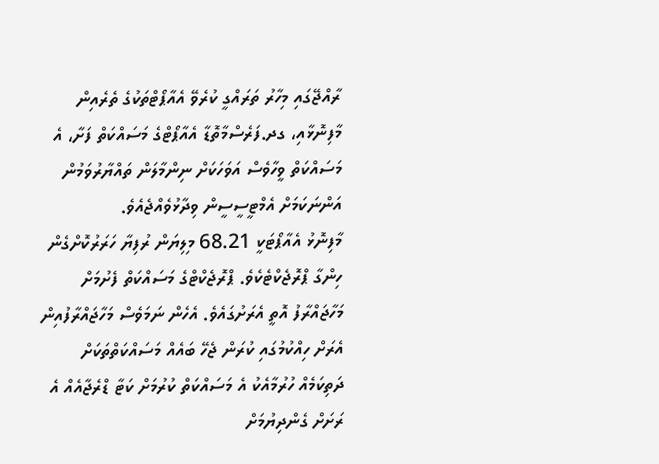ރާއްޖޭގައި މިހާރު ތަރައްގީ ކުރެވޭ އެއާޕޯޓްތަކުގެ ތެރެއިން މާފިނޮޅާއި، ގދ.ފަރެސްމާތޮޑާ އެއާޕޯޓްގެ މަސައްކަތް ފަށާ، އެ މަސައްކަތް ވީހާވެސް އަވަހަކަށް ނިންމާލަން ތައްޔާރުވަމުން އަންނަކަމަށް އެމްޓީސީސީން ވިދާޅުވެއްޖެއެވެ.
މާފިނޮޅު އެއާޕޯޓަކީ 68.21 މިލިޔަން ރުފިޔާ ހަރަރުކޮށްގެން ހިންގާ ޕްރޮޖެކްޓެކެވެ. ޕްރޮޖެކްޓްގެ މަސައްކަތް ފެށުމަށް މަހާޖައްރާފު އޮތީ އެރަށުގައެވެ. އެހެން ނަމަވެސް މަހާޖައްރާފުއިން އެރަށް ހިއްކުމުގައި ކުރަން ޖެހޭ ބައެއް މަސައްކަތްތަކަށް ދަތިކަމެއް ހުރުމާއެކު އެ މަސައްކަތް ކުރުމަށް ކަޓާ ޑްރެޖާއެއް އެ ރަށަށް ގެންދިޔުމަށް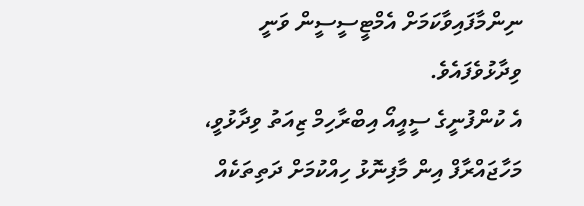ނިންމާފައިވާކަމަށް އެމްޓީސީސީން ވަނީ ވިދާޅުވެފައެވެ.
އެ ކުންފުނީގެ ސީއީއޯ އިބްރާހިމް ޒިއަތު ވިދާޅުވީ، މަހާޖައްރާފް އިން މާފިނޮޅު ހިއްކުމަށް ދަތިތަކެއް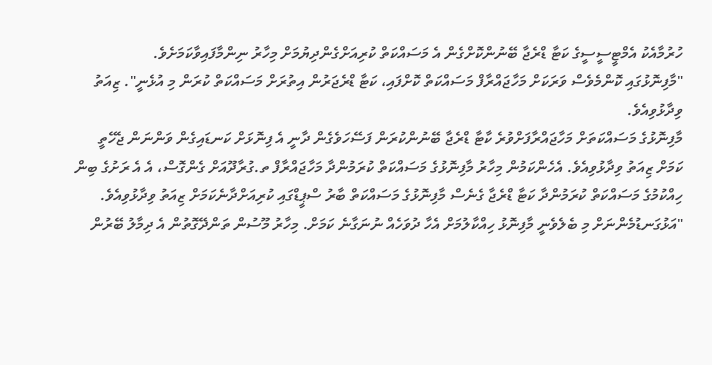ހުރުމާއެކު އެމްޓީސީސީގެ ކަޓާ ޑްރެޖާ ބޭނުންކޮށްގެން އެ މަސައްކަތް ކުރިއަށްގެންދިޔުމަށް މިހާރު ނިންމާފައިވާކަމަށެވެ.
"މާފިނޮޅުގައި ކޮންމެވެސް ވަރަކަށް މަހާޖައްރާފް މަސައްކަތް ކޮށްފައި، ކަޓާ ޑްރެޖަރުން އިތުރަށް މަސައްކަތް ކުރަން މި އުޅެނީ". ޒިއަތު ވިދާޅުވިއެވެ.
މާފިނޮޅުގެ މަސައްކަތަށް މަހާޖައްރާފަށްވުރެ ކާޓާ ޑްރެޖާ ބޭނުންކުރަން ފަސޭހަވެގެން ދާނީ އެ ފިނޮޅަށް ކަނޑައިގެން ވަންނަން ޖެހޭތީ ކަމަށް ޒިއަތު ވިދާޅުވިއެވެ. އެހެންކަމުން މިހާރު މާފިނޮޅުގެ މަސައްކަތް ކުރަމުންދާ މަހާޖައްރާފް ތ.ގުރާދޫއަށް ގެންގޮސް، އެ އެ ރަށުގެ ބިން ހިއްކުމުގެ މަސައްކަތް ކުރަމުންދާ ކަޓާ ޑްރެޖާ ގެނެސް މާފިނޮޅުގެ މަސައްކަތް ބާރު ސްޕީޑްގައި ކުރިއަށްދާނެކަމަށް ޒިއަތު ވިދާޅުވިއެވެ.
"އަޅުގަނޑުމެންނަށް މި ބެލެވެނީ މާފިނޮޅު ހިއްކާލުމަށް އެހާ ދުވަހެއް ނުނަގާނެ ކަމަށް. މިހާރު މޫސުން ތަންދޭގޮތުން އެ ދިމާލު ބޭރުން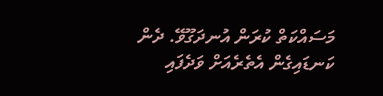މަސައްކަތް ކުރަން އުނދަގޫވޭ. ދެން ކަނޑައިގެން އެތެރެއަށް ވަދެފައި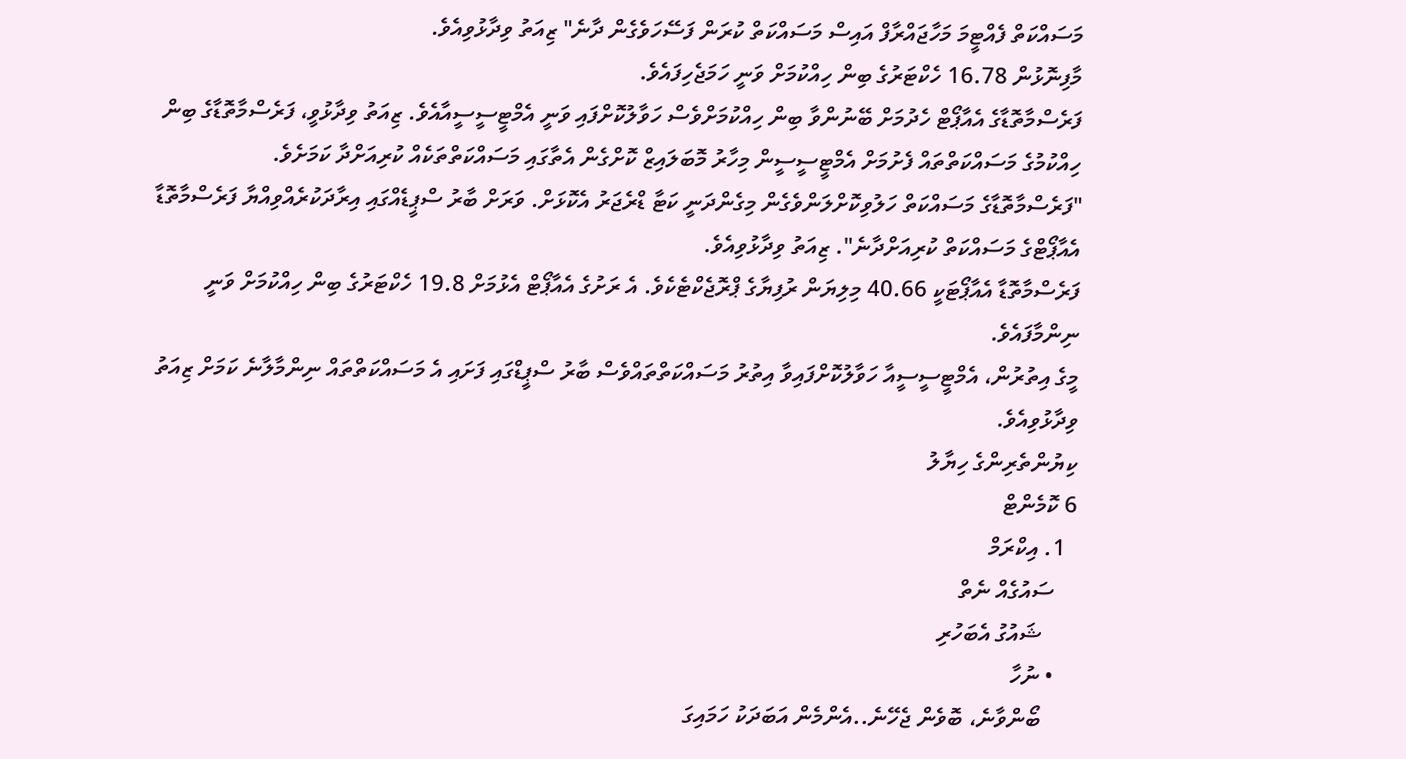މަސައްކަތް ފެއްޓީމަ މަހާޖައްރާފް އައިސް މަސައްކަތް ކުރަން ފަސޭހަވެގެން ދާނެ" ޒިއަތު ވިދާޅުވިއެވެ.
މާފިނޮޅުން 16.78 ހެކްޓަރުގެ ބިން ހިއްކުމަށް ވަނީ ހަމަޖެހިފައެވެ.
ފަރެސްމާތޮޑާގެ އެއާޕޯޓް ހެދުމަށް ބޭނުންވާ ބިން ހިއްކުމަށްވެސް ހަވާލުކޮށްފައި ވަނީ އެމްޓީސީސީއާއެވެ. ޒިއަތު ވިދާޅުވީ، ފަރެސްމާތޮޑާގެ ބިން ހިއްކުމުގެ މަސައްކަތްތައް ފެށުމަށް އެމްޓީސީސީން މިހާރު މޮބަލައިޒް ކޮށްގެން އެތާގައި މަސައްކަތްތަކެއް ކުރިއަށްދާ ކަމަށެވެ.
"ފަރެސްމާތޮޑާގެ މަސައްކަތް ހަލުވިކޮށްލަންވެގެން މިގެންދަނީ ކަޓާ ޑްރެޖަރު އެކޮޅަށް. ވަރަށް ބާރު ސްޕީޑެއްގައި އިރާދަކުރެއްވިއްޔާ ފަރެސްމާތޮޑާ އެއާޕޯޓްގެ މަސައްކަތް ކުރިއަށްދާނެ". ޒިއަތު ވިދާޅުވިއެވެ.
ފަރެސްމާތޮޑާ އެއާޕޯޓަކީ 40.66 މިލިޔަން ރުފިޔާގެ ޕްރޮޖެކްޓެކެވެ. އެ ރަށުގެ އެއާޕޯޓް އެޅުމަށް 19.8 ހެކްޓަރުގެ ބިން ހިއްކުމަށް ވަނީ ނިންމާފައެވެ.
މީގެ އިތުރުން، އެމްޓީސީސީއާ ހަވާލުކޮށްފައިވާ އިތުރު މަސައްކަތްތައްވެސް ބާރު ސްޕީޑްގައި ފަށައި އެ މަސައްކަތްތައް ނިންމާލާނެ ކަމަށް ޒިއަތު ވިދާޅުވިއެވެ.
ކިޔުންތެރިންގެ ހިޔާލު
6 ކޮމެންޓް
  1. އިކްރަމް
    ސައުގެއް ނެތް
      ޝައުގު އެބަހުރި
    • ނުހާ
      ބޯންވާނެ، ބޮވެން ޖެހޭނެ..އެންމެން އަބަދަކު ހަމައިގަ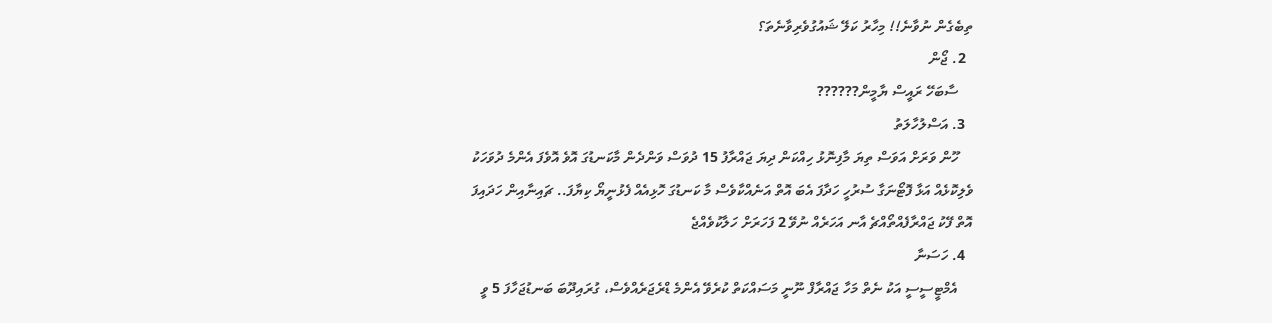ތިބެގެން ނުވާނެ!! މިހާރު ކަލޭ ޝައުގުވެރިވާނެތަ؟
  2. ޖޯން
    ސާބަހޭ ރައީސް ޔާމީން??????
  3. އަސްލުހާލަތު
    ހޫން ވަރަށް އަވަސް ތިޔަ މާފިނޮޅު ހިއްކަން ދިޔަ ޖައްރާފު 15 ދުވަސް ވަންދެން މާކަނޑުގަ އޮވެ އޮވެފަ އެންމެ ދުވަހަކު ވެލިކޮޅެއް އަޅާ ފޮޓޯނަގާ ސުރުހީ ހަދާފަ އެބަ އޮތް އަނެއްކާވެސް މާ ކަނޑުގަ ހޮޅިއެއް ފެޅުނީޔޯ ކިޔާފަ.. ޗައިނާއިން ހަދައިފަ އޮތް ފޭކު ޖައްރާފެއްތޯއްޗެ އާނ އަހަރެއް ނުވޭ 2 ފަހަރަށް ހަލާކުވެއްޖެ
  4. ހަސަނާ
    އެމްޓީސީސީ އަކު ނެތް މަހާ ޖައްރާފް ނޫނީ މަސައްކަތް ކުރެވޭ އެންމެ ޑްރެޖަރެއްވެސް، ގުރައިދޫބަ ބަނޑުޖަހާފަ 5 ވީ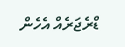ޑްރެޖަރެއް އެހެން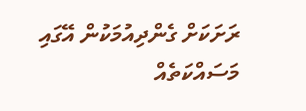ރަށަކަށް ގެންދިއުމަކުން އޭގައި މަސައްކަތެއް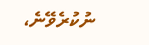ނުކުރެވޭނެ،